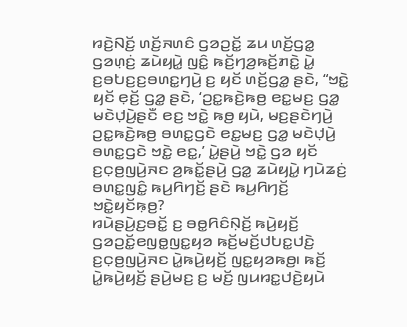ꤙꤢꤧ꤬ꤡꤢꤩ꤬ ꤛꤢꤩ꤬ꤏꤛꤢꤨ ꤞꤤꤑꤢꤩ꤭ ꤘꤣ ꤛꤢꤩ꤬ꤞꤤ꤭ ꤞꤤꤛ꤫ꤢꤦ꤬ ꤘꤣꤧꤟꤣꤧ꤭ ꤜꤢꤨ꤭ ꤒꤢꤩ꤬ꤚꤤ꤬ꤒꤢꤩ꤬ꤊꤢꤧ꤭ ꤣꤧ꤭ ꤢ꤬ꤋꤝꤢ꤬ꤢ꤬ꤋꤛꤢ꤭ꤚꤣꤧ꤬ ꤢ꤬ ꤟꤢꤩ ꤛꤢꤩ꤬ꤞꤤ꤭ ꤔꤢꤧ, “ꤠꤢꤧ꤭ ꤟꤢꤩ ꤕ꤫ꤢꤩ꤬ ꤞꤤ꤭ ꤔꤢꤧ, ‘ꤑꤢ꤭ꤒꤢꤧ꤬ꤒꤥ꤬ ꤕꤢ꤭ꤗꤢ꤬ ꤞꤤ꤭ ꤗꤢꤧꤓ꤫ꤣꤧ꤬ꤔꤢꤪ ꤕꤢ꤬ ꤠꤢꤧ꤭ ꤒꤥ꤬ ꤟꤣꤧ, ꤗꤢ꤬ꤔꤢꤧꤚꤣꤧ꤬ ꤑꤢ꤭ꤒꤢꤧ꤬ꤒꤥ꤬ ꤋꤛꤢ꤭ꤞꤢꤧ ꤕꤢ꤭ꤗꤢ꤬ ꤞꤤ꤭ ꤗꤢꤧꤓ꤫ꤣꤧ꤬ ꤋꤛꤢ꤭ꤞꤢꤧ ꤠꤢꤧ꤭ ꤕꤢ꤭,’ ꤣꤧ꤭ꤔꤣꤧ꤬ ꤠꤢꤧ꤭ ꤞꤤ ꤟꤢꤩ ꤢ꤬ꤍ꤫ꤥ꤬ꤜꤣꤧ꤬ꤏꤢ ꤤ꤬ꤒꤢꤩ꤭ꤔꤣꤧ꤬ ꤞꤤ꤭ ꤘꤣꤧꤟꤣꤧ꤭ ꤚꤣꤧꤘꤢꤦ꤬ ꤋꤛꤢ꤭ꤜꤢꤨ꤭ ꤒꤣ꤬ꤖꤚꤢꤩ꤬ ꤔꤢꤧ ꤒꤣ꤬ꤖꤚꤢꤩ꤬ ꤠꤢꤧ꤭ꤟꤢꤩꤒ꤫ꤥ꤬?
ꤙꤣꤧꤔꤣꤧ꤬ꤢ꤬ꤋꤢꤩ꤭ ꤢ꤬ ꤋꤥ꤭ꤖꤢꤨꤡ꤫ꤢꤩ꤬ ꤒꤣꤧ꤬ꤟꤢꤩ꤬ ꤞꤤꤑꤢꤩ꤭ꤕꤜꤥ꤭ꤜꤢ꤭ꤟꤤ ꤒꤢꤩ꤬ꤗꤢꤩ꤬ꤓꤝꤢ꤭ꤓꤢꤧ꤬ ꤢ꤬ꤍ꤫ꤥ꤬ꤜꤣꤧ꤬ꤏꤢ ꤣꤧ꤭ꤒꤣꤧ꤬ꤟꤢꤩ꤬ ꤜꤢ꤭ꤟꤤꤒꤥ꤬꤯ ꤒꤢꤩ꤬ ꤣꤧ꤭ꤒꤣꤧ꤬ꤟꤢꤩ꤬ ꤔꤣꤧ꤬ꤗꤢ꤬ ꤢ꤬ ꤗꤢꤩ꤬ ꤜꤣꤙꤢ꤭ꤓꤢꤧ꤬ꤟꤣꤧ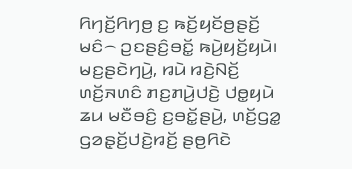ꤖꤚꤢꤩ꤬ꤖꤚꤥ꤬ ꤢ꤬ ꤒꤢꤩ꤬ꤟꤢꤩꤥ꤬ꤔꤢꤩ꤬ ꤗꤢꤨ꤮ ꤑꤢꤔꤢꤨ꤬ꤋꤢꤩ꤭ ꤒꤣꤧ꤬ꤟꤢꤩ꤬ꤟꤣꤧ꤯ ꤗꤢ꤬ꤔꤢꤧꤚꤣꤧ꤬, ꤙꤣꤧ ꤙꤢꤧ꤬ꤡꤢꤩ꤬ ꤛꤢꤩ꤬ꤏꤛꤢꤨ ꤊꤢ꤬ꤊꤣꤧ꤬ꤓꤢꤧ꤬ ꤓꤥ꤭ꤟꤣꤧ ꤘꤣ ꤗꤢꤪꤋꤢꤨ꤬ ꤢ꤬ꤋꤢꤩ꤭ꤔꤣꤧ꤬, ꤛꤢꤩ꤬ꤞꤤ꤭ ꤞꤤꤔ꤫ꤢꤩ꤬ꤓꤢꤧ꤬ꤙꤢꤩ꤬ ꤔꤥ꤬ꤖꤢꤧ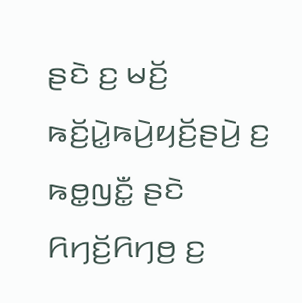ꤔꤢꤧ ꤢ꤬ ꤗꤢꤩ꤬ ꤒꤢꤩ꤬ꤣꤧ꤭ꤒꤣꤧ꤬ꤟꤢꤩ꤬ꤔꤣꤧ꤬ ꤢ꤬ ꤒꤥ꤭ꤜꤢꤪ꤭ ꤔꤢꤧ ꤖꤚꤢꤩ꤬ꤖꤚꤥ꤬ ꤢ꤬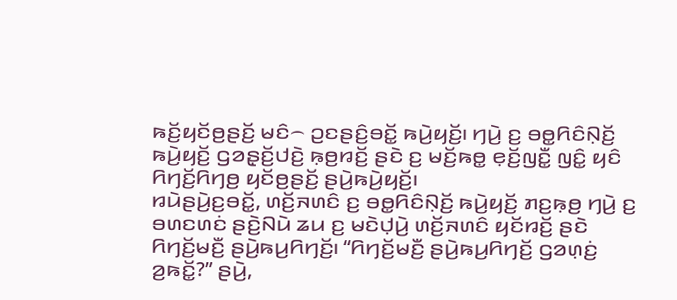ꤒꤢꤩ꤬ꤟꤢꤩꤥ꤬ꤔꤢꤩ꤬ ꤗꤢꤨ꤮ ꤑꤢꤔꤢꤨ꤬ꤋꤢꤩ꤭ ꤒꤣꤧ꤬ꤟꤢꤩ꤬꤯ ꤚꤣꤧ꤬ ꤢ꤬ ꤋꤥ꤭ꤖꤢꤨꤡ꤫ꤢꤩ꤬ ꤒꤣꤧ꤬ꤟꤢꤩ꤬ ꤞꤤꤔ꤫ꤢꤩ꤬ꤓꤢꤧ꤬ ꤒ꤫ꤥ꤬ꤙꤢꤩ꤬ ꤔꤢꤧ ꤢ꤬ ꤗꤢꤩ꤬ꤒꤥ꤭ ꤕ꤫ꤢꤩ꤬ꤜꤢꤪ꤭ ꤜꤢꤨ꤭ ꤟꤢꤨ ꤖꤚꤢꤩ꤬ꤖꤚꤥ꤬ ꤟꤢꤩꤥ꤬ꤔꤢꤩ꤬ ꤔꤣꤧ꤬ꤒꤣꤧ꤬ꤟꤢꤩ꤬꤯
ꤙꤣꤧꤔꤣꤧ꤬ꤢ꤬ꤋꤢꤩ꤭, ꤛꤢꤩ꤬ꤏꤛꤢꤨ ꤢ꤬ ꤋꤥ꤭ꤖꤢꤨꤡ꤫ꤢꤩ꤬ ꤒꤣꤧ꤬ꤟꤢꤩ꤬ ꤊꤢ꤬ꤒ꤫ꤥ꤬ ꤚꤣꤧ꤬ ꤢ꤬ ꤋꤛꤢꤛꤢꤦ ꤔꤢꤧ꤬ꤡꤣꤧ ꤘꤣ ꤢ꤬ ꤗꤢꤧꤓ꤫ꤣꤧ꤬ ꤛꤢꤩ꤬ꤏꤛꤢꤨ ꤟꤢꤩꤙꤢꤩ꤬ ꤔꤢꤧ ꤖꤚꤢꤩ꤬ꤗꤢꤪ꤬ ꤔꤣꤧ꤬ꤒꤣ꤬ꤖꤚꤢꤩ꤬꤯ “ꤖꤚꤢꤩ꤬ꤗꤢꤪ꤬ ꤔꤣꤧ꤬ꤒꤣ꤬ꤖꤚꤢꤩ꤬ ꤞꤤꤛ꤫ꤢꤦ꤬ ꤤ꤬ꤒꤢꤩ꤭?” ꤔꤣꤧ꤬,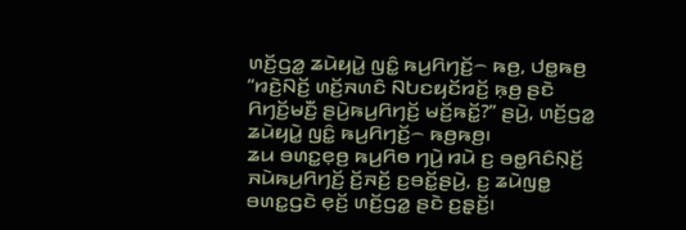ꤛꤢꤩ꤬ꤞꤤ꤭ ꤘꤣꤧꤟꤣꤧ꤭ ꤜꤢꤨ꤭ ꤒꤣ꤬ꤖꤚꤢꤩ꤬꤮ ꤒꤥ꤬, ꤓꤥ꤭ꤒꤥ꤬ “ꤙꤢꤧ꤬ꤡꤢꤩ꤬ ꤛꤢꤩ꤬ꤏꤛꤢꤨ ꤡꤝꤢꤟꤢꤩꤙꤢꤩ꤬ ꤒ꤫ꤥ꤬ ꤔꤢꤧ ꤖꤚꤢꤩ꤬ꤗꤢꤪ꤬ ꤔꤣꤧ꤬ꤒꤣ꤬ꤖꤚꤢꤩ꤬ ꤗꤢꤩ꤬ꤒꤢꤩ꤭?” ꤔꤣꤧ꤬, ꤛꤢꤩ꤬ꤞꤤ꤭ ꤘꤣꤧꤟꤣꤧ꤭ ꤜꤢꤨ꤭ ꤒꤣ꤬ꤖꤚꤢꤩ꤬꤮ ꤒꤥ꤬ꤒꤥ꤬꤯
ꤘꤣ ꤋꤛꤢ꤭ꤕ꤫ꤥ꤬ ꤒꤣ꤬ꤖꤥ ꤚꤣꤧ꤬ ꤙꤣꤧ ꤢ꤬ ꤋꤥ꤭ꤖꤢꤨꤡ꤫ꤢꤩ꤬ ꤏꤣꤧꤒꤣ꤬ꤖꤚꤢꤩ꤬ ꤢꤩ꤬ꤏꤢꤩ꤬ ꤢ꤬ꤋꤢꤩ꤭ꤔꤣꤧ꤬, ꤢ꤬ ꤘꤣꤧꤜꤥ꤭ ꤋꤛꤢ꤭ꤞꤢꤧ ꤕ꤫ꤢꤩ꤬ ꤛꤢꤩ꤬ꤞꤤ꤭ ꤔꤢꤧ ꤢ꤬ꤔ꤫ꤢꤩ꤬꤯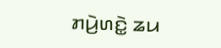ꤊꤣꤧ꤬ꤛꤢꤧ꤭ ꤘꤣ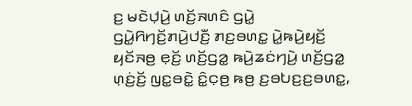ꤢ꤬ ꤗꤢꤧꤓ꤫ꤣꤧ꤬ ꤛꤢꤩ꤬ꤏꤛꤢꤨ ꤞꤣꤧ꤭ ꤞꤣꤧ꤭ꤖꤚꤢꤩ꤬ꤊꤣꤧ꤬ꤓꤢꤪ꤬ ꤊꤢ꤬ꤋꤛꤢ꤭ ꤣꤧ꤭ꤒꤣꤧ꤬ꤟꤢꤩ꤬ ꤟꤢꤩꤏꤥ꤬ ꤕ꤫ꤢꤩ꤬ ꤛꤢꤩ꤬ꤞꤤ꤭ ꤒꤣꤧ꤬ꤘꤢꤦꤚꤣꤧ꤬ ꤛꤢꤩ꤬ꤞꤤ꤭ ꤛ꤫ꤢꤦ꤬ꤢꤩ꤬ ꤜꤢ꤭ꤋꤢꤧ꤭ ꤢꤨ꤭ꤍ꤫ꤥ꤬ ꤒꤥ꤬ ꤢ꤬ꤋꤝꤢ꤬ꤢ꤬ꤋꤛꤢ꤭,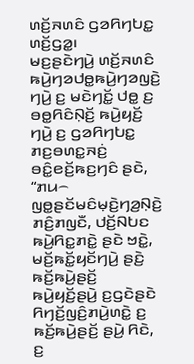ꤛꤢꤩ꤬ꤏꤛꤢꤨ ꤞꤤꤖꤚꤝꤢ꤭ ꤛꤢꤩ꤬ꤞꤤ꤭꤯
ꤗꤢ꤬ꤔꤢꤧꤚꤣꤧ꤬ ꤛꤢꤩ꤬ꤏꤛꤢꤨ ꤒꤣꤧ꤬ꤚꤤꤓꤥ꤭ꤒꤣꤧ꤬ꤚꤤꤜꤢꤧ꤬ ꤚꤣꤧ꤬ ꤢ꤬ ꤗꤢꤧꤚꤢꤩ꤭ ꤓꤥ꤭ ꤢ꤬ ꤋꤥ꤭ꤖꤢꤨꤡ꤫ꤢꤩ꤬ ꤒꤣꤧ꤬ꤟꤢꤩ꤬ ꤚꤣꤧ꤬ ꤢ꤬ ꤞꤤꤖꤚꤝꤢ꤭ ꤊꤢ꤬ꤋꤛꤢ꤭ꤏꤢꤦ꤬ ꤋꤢꤨ꤭ꤕꤢꤩ꤬ꤒꤢ꤬ꤚꤢꤨ ꤔꤢꤧ, “ꤊꤣ꤮ ꤜꤥ꤭ꤔꤢꤩꤗꤢꤨꤗ꤫ꤢꤧ꤬ꤚꤤ꤬ꤡ꤫ꤢꤧ꤬ ꤊꤢꤨ꤬ꤊꤜꤢꤪ, ꤓꤢꤩ꤬ꤡꤝꤢ ꤒꤣꤧ꤬ꤖꤢ꤭ꤊꤢꤧ꤭ ꤔꤢꤧ ꤠꤢꤧ꤭, ꤗꤢꤩ꤬ꤒꤢꤩ꤭ꤟꤢꤩꤚꤣꤧ꤬ ꤔꤢꤧ꤬ ꤒꤢꤩ꤬ꤒꤣꤧ꤬ꤔꤢꤩ꤬ ꤒꤣꤧ꤬ꤟꤢꤩ꤬ꤔꤣꤧ꤬ ꤢ꤬ꤞꤢꤧꤔꤢꤧ ꤖꤚꤢꤩ꤬ꤜꤢꤨ꤬ꤊꤣꤧ꤬ꤛꤢꤧ꤭ ꤢ꤬ ꤒꤢꤩ꤬ꤒꤣꤧ꤬ꤔꤢꤩ꤬ ꤔꤣꤧ꤬ ꤖꤢꤧ, ꤢ꤬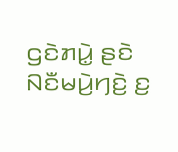ꤞꤢꤧꤊꤣꤧ꤭ ꤔꤢꤧ ꤡꤢꤪꤗꤣꤧ꤬ꤚꤢꤧ꤬ ꤢ꤬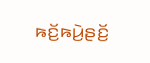ꤒꤢꤩ꤬ꤒꤣꤧ꤬ꤔꤢꤩ꤬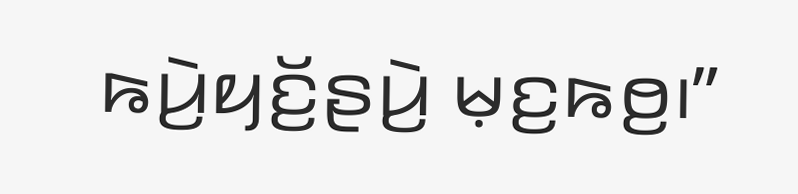ꤒꤣꤧ꤬ꤟꤢꤩ꤬ꤔꤣꤧ꤬ ꤗ꤫ꤢ꤬ꤒꤥ꤬꤯”